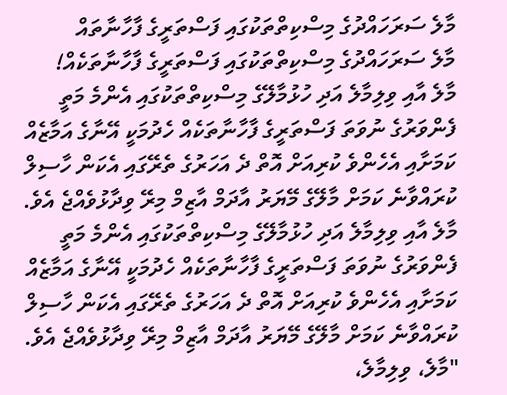މާލެ ސަރަހައްދުގެ މިސްކިތްތަކުގައި ފަސްތަރީގެ ފާހާނާތައް
މާލެ ސަރަހައްދުގެ މިސްކިތްތަކުގައި ފަސްތަރީގެ ފާހާނާތަކެއް!
މާލެ އާއި ވިލިމާލެ އަދި ހުޅުމާލޭގެ މިސްކިތްތަކުގައި އެންމެ މަތީ ފެންވަރުގެ ނުވަތަ ފަސްތަރީގެ ފާހާނާތަކެއް ހެދުމަކީ އޭނާގެ އަމާޒެއް ކަމަށާއި އެހެންވެ ކުރިއަށް އޮތް ދެ އަހަރުގެ ތެރޭގައި އެކަން ހާސިލް ކުރައްވާނެ ކަމަށް މާލޭގެ މޭޔަރު އާދަމް އާޒިމް މިރޭ ވިދާޅުވެއްޖެ އެވެ.
މާލެ އާއި ވިލިމާލެ އަދި ހުޅުމާލޭގެ މިސްކިތްތަކުގައި އެންމެ މަތީ ފެންވަރުގެ ނުވަތަ ފަސްތަރީގެ ފާހާނާތަކެއް ހެދުމަކީ އޭނާގެ އަމާޒެއް ކަމަށާއި އެހެންވެ ކުރިއަށް އޮތް ދެ އަހަރުގެ ތެރޭގައި އެކަން ހާސިލް ކުރައްވާނެ ކަމަށް މާލޭގެ މޭޔަރު އާދަމް އާޒިމް މިރޭ ވިދާޅުވެއްޖެ އެވެ.
"މާލެ، ވިލިމާލެ،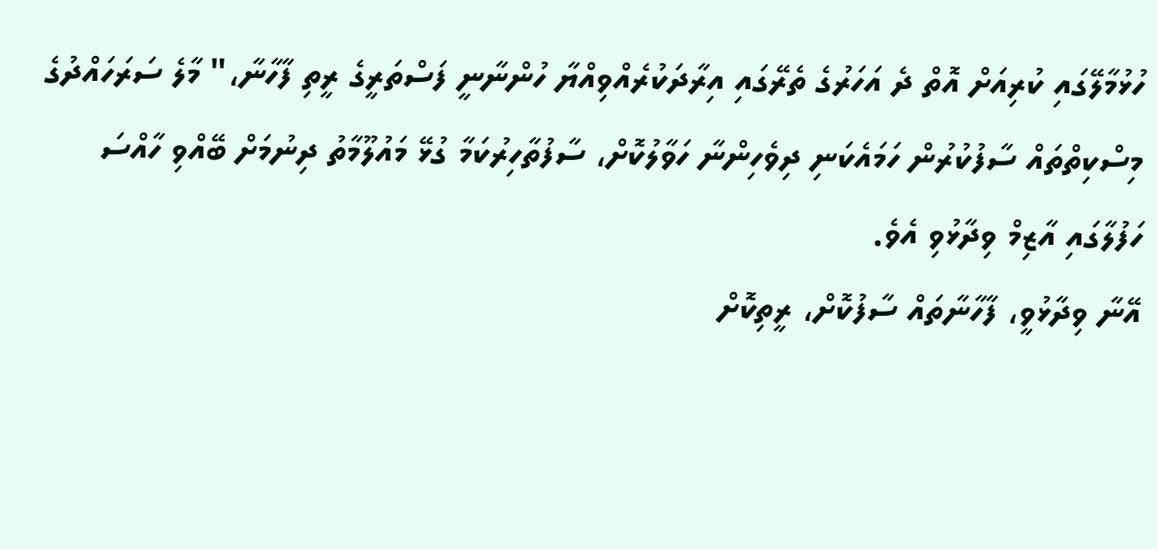ހުޅުމާލޭގައި ކުރިއަށް އޮތް ދެ އަހަރުގެ ތެރޭގައި އިރާދަކުރެއްވިއްޔާ ހުންނާނީ ފަސްތަރީގެ ރީތި ފާހާނާ،" މާލެ ސަރަހައްދުގެ މިސްކިތްތައް ސާފުކުރުން ހަމައެކަނި ދިވެހިންނާ ހަވާލުކޮށް، ސާފުތާހިރުކަމާ ގުޅޭ މައުލޫމާތު ދިނުމަށް ބޭއްވި ހާއްސަ ހަފުލާގައި އާޒިމް ވިދާޅުވި އެވެ.
އޭނާ ވިދާޅުވީ، ފާހާނާތައް ސާފުކޮށް، ރީތިކޮށް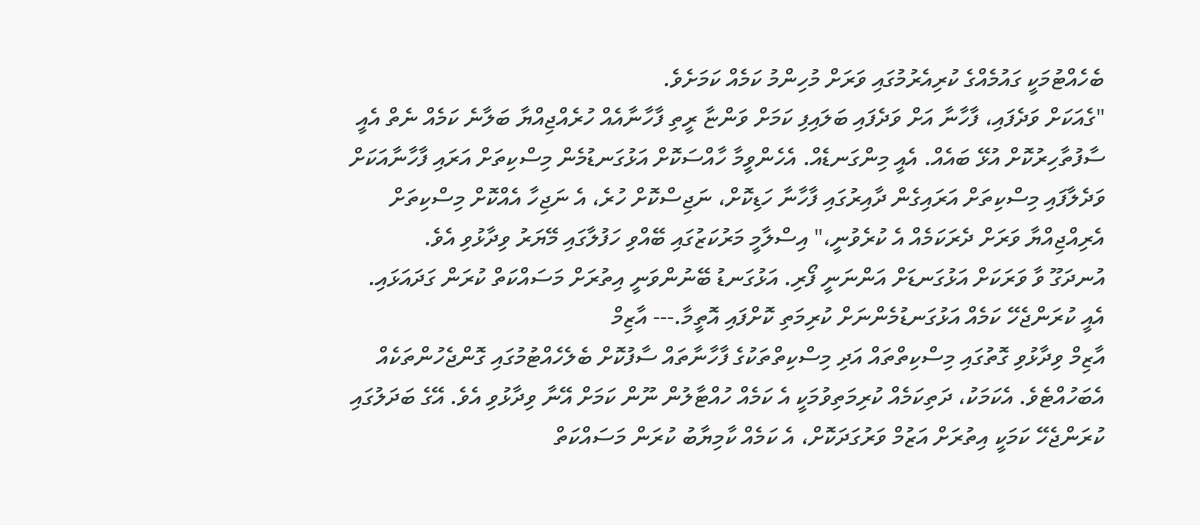ބެހެއްޓުމަކީ ގައުމެއްގެ ކުރިއެރުމުގައި ވަރަށް މުހިންމު ކަމެއް ކަމަށެވެ.
"ގެއަކަށް ވަދެފައި، ފާހާނާ އަށް ވަދެފައި ބަލައިފި ކަމަށް ވަންޏާ ރީތި ފާހާނާއެއް ހުރެއްޖިއްޔާ ބަލާނެ ކަމެއް ނެތް އެއީ ސާފުތާހިރުކޮށް އުޅޭ ބައެއް. އެއީ މިންގަނޑެއް. އެހެންވީމާ ހާއްސަކޮށް އަޅުގަނޑުމެން މިސްކިތަށް އަރައި ފާހާނާއަކަށް ވަދެލާފައި މިސްކިތަށް އަރައިގެން ދާއިރުގައި ފާހާނާ ހަޑިކޮށް، ނަޖިސްކޮށް ހުރެ، އެ ނަޖިހާ އެއްކޮށް މިސްކިތަށް އެރިއްޖިއްޔާ ވަރަށް ދެރަކަމެއް އެ ކުރެވުނީ،" އިސްލާމީ މަރުކަޒުގައި ބޭއްވި ހަފުލާގައި މޭޔަރު ވިދާޅުވި އެވެ.
އުނދަގޫ ވާ ވަރަކަށް އަޅުގަނޑަށް އަންނަނީ ފޯރި. އަޅުގަނޑު ބޭނުންވަނީ އިތުރަށް މަސައްކަތް ކުރަން ގަދައަޅައި. އެއީ ކުރަންޖެހޭ ކަމެއް އަޅުގަނޑުމެންނަށް ކުރިމަތި ކޮށްފައި އޮތީމާ.--- އާޒިމް
އާޒިމް ވިދާޅުވި ގޮތުގައި މިސްކިތްތައް އަދި މިސްކިތްތަކުގެ ފާހާނާތައް ސާފުކޮށް ބެލެހެއްޓުމުގައި ގޮންޖެހުންތަކެއް އެބަހުއްޓެވެ. އެކަމަކު، ދަތިކަމެއް ކުރިމަތިވުމަކީ އެ ކަމެއް ހުއްޓާލުން ނޫން ކަމަށް އޭނާ ވިދާޅުވި އެވެ. އޭގެ ބަދަލުގައި ކުރަންޖެހޭ ކަމަކީ އިތުރަށް އަޒުމް ވަރުގަދަކޮށް، އެ ކަމެއް ކާމިޔާބު ކުރަން މަސައްކަތް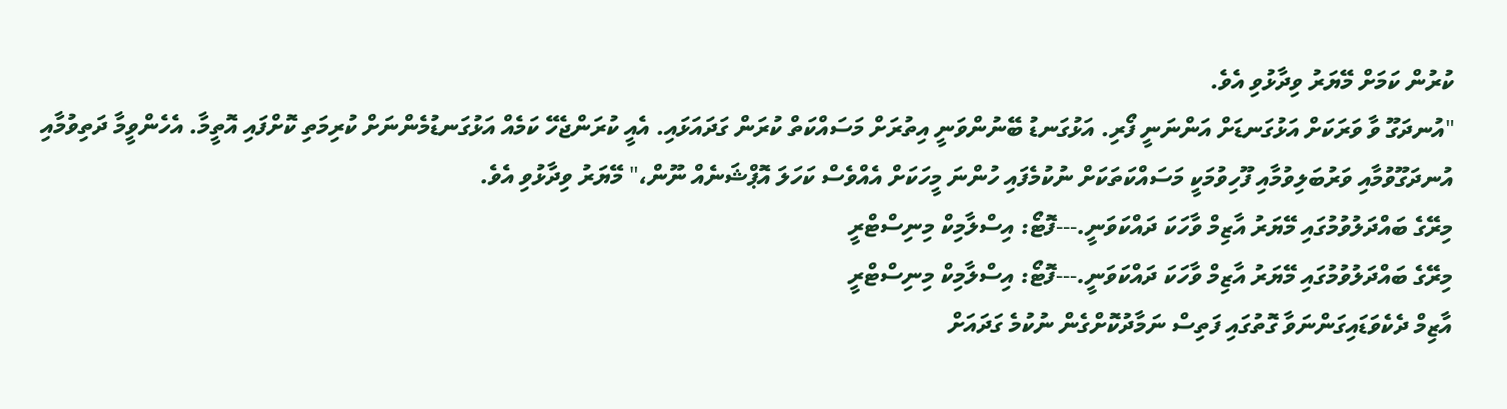ކުރުން ކަމަށް މޭޔަރު ވިދާޅުވި އެވެ.
"އުނދަގޫ ވާ ވަރަކަށް އަޅުގަނޑަށް އަންނަނީ ފޯރި. އަޅުގަނޑު ބޭނުންވަނީ އިތުރަށް މަސައްކަތް ކުރަން ގަދައަޅައި. އެއީ ކުރަންޖެހޭ ކަމެއް އަޅުގަނޑުމެންނަށް ކުރިމަތި ކޮށްފައި އޮތީމާ. އެހެންވީމާ ދަތިވުމާއި އުނދަގޫވުމާއި ވަރުބަލިވުމާއި ފޫހިވުމަކީ މަސައްކަތަކަށް ނުކުމެފައި ހުންނަ މީހަކަށް އެއްވެސް ކަހަލަ އޮޕްޝަނެއް ނޫން،" މޭޔަރު ވިދާޅުވި އެވެ.
މިރޭގެ ބައްދަލުވުމުގައި މޭޔަރު އާޒިމް ވާހަކަ ދައްކަވަނީ.---ފޮޓޯ: އިސްލާމިކް މިނިސްޓްރީ
މިރޭގެ ބައްދަލުވުމުގައި މޭޔަރު އާޒިމް ވާހަކަ ދައްކަވަނީ.---ފޮޓޯ: އިސްލާމިކް މިނިސްޓްރީ
އާޒިމް ދެކެވަޑައިގަންނަވާ ގޮތުގައި ފަތިސް ނަމާދުކޮށްގެން ނުކުމެ ގަދައަށް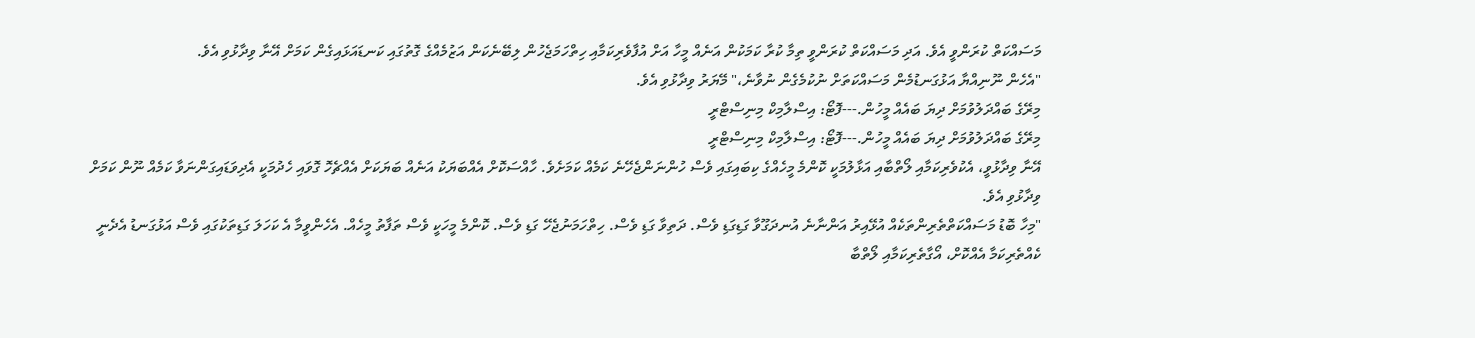މަސައްކަތް ކުރަންވީ އެވެ. އަދި މަސައްކަތް ކުރަންވީ ތިމާ ކުރާ ކަމަކުން އަނެއް މީހާ އަށް އުފާވެރިކަމާއި ހިތްހަމަޖެހުން ލިބޭނެކަން އަޒުމެއްގެ ގޮތުގައި ކަނޑައަޅައިގެން ކަމަށް އޭނާ ވިދާޅުވި އެވެ.
"އެހެން ނޫނިއްޔާ އަޅުގަނޑުމެން މަސައްކަތަށް ނުކުމެގެން ނުވާނެ،" މޭޔަރު ވިދާޅުވި އެވެ.
މިރޭގެ ބައްދަލުވުމަށް ދިޔަ ބައެއް މީހުން.---ފޮޓޯ: އިސްލާމިކް މިނިސްޓްރީ
މިރޭގެ ބައްދަލުވުމަށް ދިޔަ ބައެއް މީހުން.---ފޮޓޯ: އިސްލާމިކް މިނިސްޓްރީ
އޭނާ ވިދާޅުވީ، އެކުވެރިކަމާއި ލޯތްބާއި އަޅާލުމަކީ ކޮންމެ މީހެއްގެ ކިބައިގައި ވެސް ހުންނަންޖެހޭނެ ކަމެއް ކަމަށެވެ. ހާއްސަކޮށް އެއްބަޔަކު އަނެއް ބަޔަކަށް އެއްޗެހޮ ގޮވައި ހެދުމަކީ އެދިވަޑައިގަންނަވާ ކަމެއް ނޫން ކަމަށް ވިދާޅުވި އެވެ.
"މިހާ ބޮޑު މަސައްކަތްތެރިންތަކެއް އުޅޭއިރު އަންނާނެ އުނދަގޫވާ ގަޑިގަޑި ވެސް. ދަތިވާ ގަޑި ވެސް. ހިތްހަމަނުޖެހޭ ގަޑި ވެސް. ކޮންމެ މީހަކީ ވެސް ތަފާތު މީހެއް. އެހެންވީމާ އެ ކަހަލަ ގަޑިތަކުގައި ވެސް އަޅުގަނޑު އެދެނީ ކެއްތެރިކަމާ އެއްކޮށް، އޯގާތެރިކަމާއި ލޯތްބާ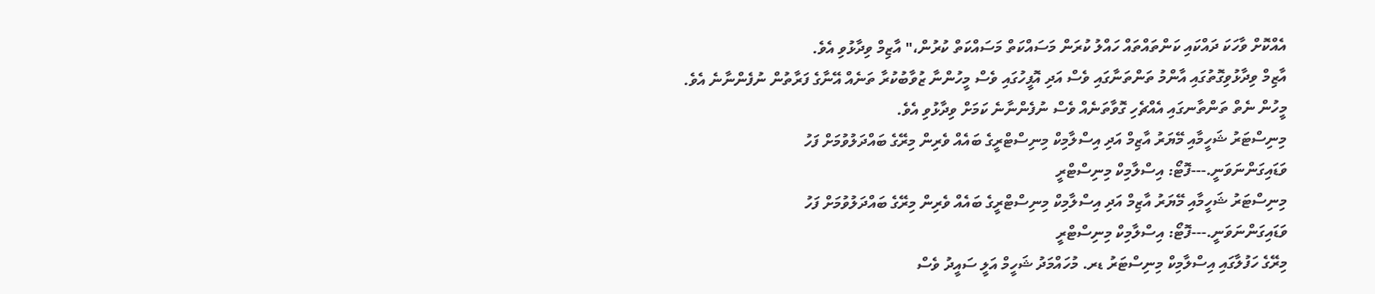އެއްކޮށް ވާހަކަ ދައްކައި ކަންތައްތައް ހައްލު ކުރަން މަސައްކަތް މަސައްކަތް ކުރުން،" އާޒިމް ވިދާޅުވި އެވެ.
އާޒިމް ވިދާޅުވިގޮތުގައި އާންމު ތަންތަނާގައި ވެސް އަދި އޮފީހުގައި ވެސް މީހުންނާ ޒުވާބުކުރާ ތަނެއް އޭނާގެ ފަރާތުން ނުފެންނާނެ އެވެ. މީހުން ނެތް ތަންތާނގައި އެއްޗެހި ގޮވާތަނެއް ވެސް ނުފެންނާނެ ކަމަށް ވިދާޅުވި އެވެ.
މިނިސްޓަރު ޝަހީމާއި މޭޔަރު އާޒިމް އަދި އިސްލާމިކް މިނިސްޓްރީގެ ބައެއް ވެރިން މިރޭގެ ބައްދަލުވުމަށް ފަހު ވަޑައިގަންނަވަނީ.---ފޮޓޯ: އިސްލާމިކް މިނިސްޓްރީ
މިނިސްޓަރު ޝަހީމާއި މޭޔަރު އާޒިމް އަދި އިސްލާމިކް މިނިސްޓްރީގެ ބައެއް ވެރިން މިރޭގެ ބައްދަލުވުމަށް ފަހު ވަޑައިގަންނަވަނީ.---ފޮޓޯ: އިސްލާމިކް މިނިސްޓްރީ
މިރޭގެ ހަފުލާގައި އިސްލާމިކް މިނިސްޓަރު ޑރ. މުހައްމަދު ޝަހީމް އަލީ ސައީދު ވެސް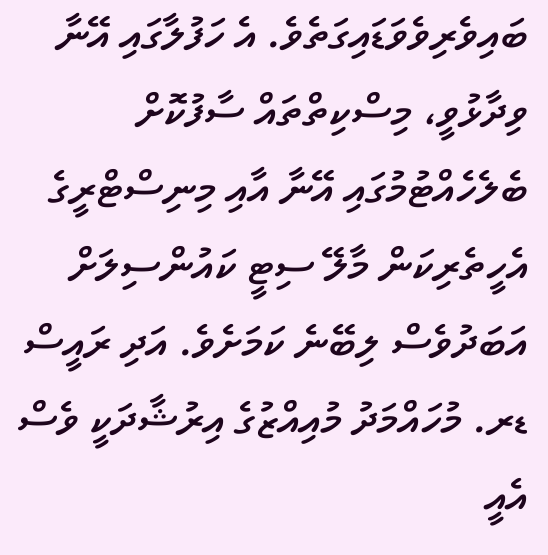ބައިވެރިވެވަޑައިގަތެވެ. އެ ހަފުލާގައި އޭނާ ވިދާޅުވީ، މިސްކިތްތައް ސާފުކޮށް ބެލެހެއްޓުމުގައި އޭނާ އާއި މިނިސްޓްރީގެ އެހީތެރިކަން މާލޭ ސިޓީ ކައުންސިލަށް އަބަދުވެސް ލިބޭނެ ކަމަށެވެ. އަދި ރައީސް ޑރ. މުހައްމަދު މުއިއްޒުގެ އިރުޝާދަކީ ވެސް އެއީ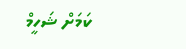ކަމަށް ޝަހީމް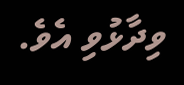ވިދާޅުވި އެވެ.